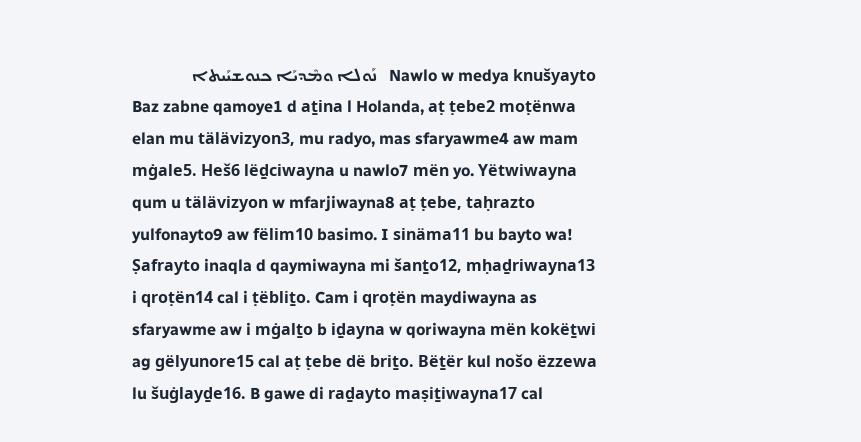Nawlo w medya knušyayto   ܢܰܘܠܐ ܘܡܶܕܝܰܐ ܟܢܘܫܝܰܝܬܐ
Baz zabne qamoye1 d aṯina l Holanda, aṭ ṭebe2 moṭënwa elan mu tälävizyon3, mu radyo, mas sfaryawme4 aw mam mġale5. Heš6 lëḏciwayna u nawlo7 mën yo. Yëtwiwayna qum u tälävizyon w mfarjiwayna8 aṭ ṭebe, taḥrazto yulfonayto9 aw fëlim10 basimo. I sinäma11 bu bayto wa! Ṣafrayto inaqla d qaymiwayna mi šanṯo12, mḥaḏriwayna13 i qroṭën14 cal i ṭëbliṯo. Cam i qroṭën maydiwayna as sfaryawme aw i mġalṯo b iḏayna w qoriwayna mën kokëṯwi ag gëlyunore15 cal aṭ ṭebe dë briṯo. Bëṯër kul nošo ëzzewa lu šuġlayḏe16. B gawe di raḏayto maṣiṯiwayna17 cal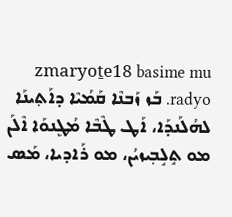zmaryoṯe18 basime mu radyo. ܒܰܙ ܙܰܒܢܶܐ ܩܰܡܳܝܶܐ ܕܐܰܬ݂ܝܢܰܐ ܠܗܳܠܰܢܕܰܐ، ܐܰܛ ܛܶܒܶܐ ܡܳܛܷܢܘܰܐ ܐܶܠܰܢ ܡܘ ܬܱܠܱܒ݂ܝܙܝܳܢ، ܡܘ ܪܰܐܕܝܐ، ܡܰܣ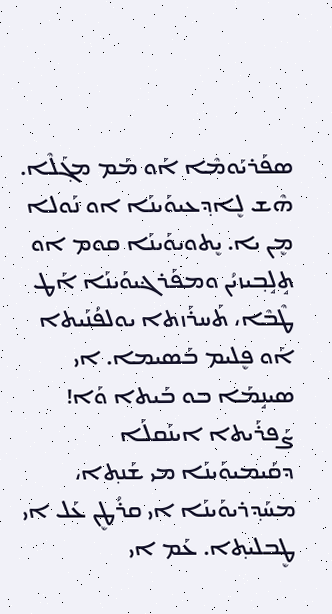ܣܦܰܪܝܰܘܡܶܐ ܐܰܘ ܡܰܡ ܡܓ݂ܰܠܶܐ. ܗܶܫ ܠܷܐܕ݂ܥܝܘܰܝܢܰܐ ܐܘ ܢܰܘܠܐ ܡܷܢ ܝܐ. ܝܷܬܘܝܘܰܝܢܰܐ ܩܘܡ ܐܘ ܬܱܠܱܒ݂ܝܙܝܳܢ ܘܡܦܰܪܔܝܘܰܝܢܰܐ ܐܰܛ ܛܶܒܶܐ، ܬܰܚܪܰܙܬܐ ܝܘܠܦܳܢܰܝܬܐ ܐܰܘ ܦܷܠܝܡ ܒܰܣܝܡܐ. ܐܝ ܣܝܢܱܡܰܐ ܒܘ ܒܰܝܬܐ ܘܰܐ! ܨܰܦܪܰܝܬܐ ܐܝܢܰܩܠܰܐ ܕܩܰܝܡܝܘܰܝܢܰܐ ܡܝ ܫܰܢܬ݂ܐ، ܡܚܰܕ݂ܪܝܘܰܝܢܰܐ ܐܝ ܩܪܳܛܷܢ ܥܰܠ‌ ܐܝ ܛܷܒܠܝܬ݂ܐ. ܥܰܡ ܐܝ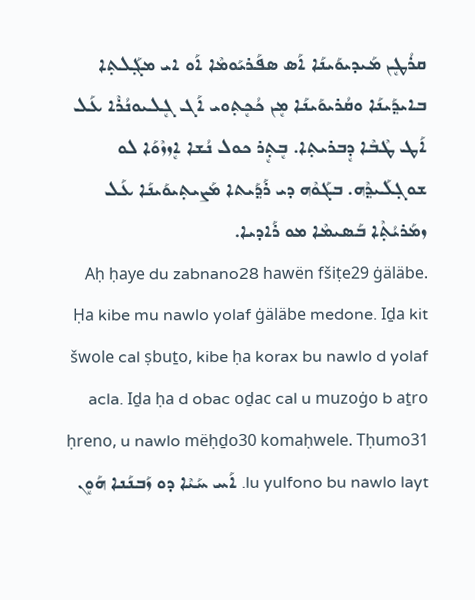ܩܪܳܛܷܢ ܡܰܝܕܝܘܰܝܢܰܐ ܐܰܣ ܣܦܰܪܝܰܘܡܶܐ ܐܰܘ ܐܝ ܡܓ݂ܰܠܬ݂ܐ ܒܐܝܕ݂ܰܝܢܰܐ ܘܩܳܪܝܘܰܝܢܰܐ ܡܷܢ ܟܳܟܷܬ݂ܘܝ ܐܰܓ ܓܷܠܝܘܢܳܪܶܐ ܥܰܠ‌ ܐܰܛ ܛܶܒܶܐ ܕܷܒܪܝܬ݂ܐ. ܒܷܬ݂ܷܪ ܟܘܠ ܢܳܫܐ ܐܷܙܙܶܘܰܐ ܠܘ ܫܘܓ݂ܠܰܝܕ݂ܶܗ. ܒܓܰܘܶܗ ܕܝ ܪܰܕ݂ܰܝܬܐ ܡܰܨܝܬ݂ܝܘܰܝܢܰܐ ܥܰܠ ܙܡܰܪܝܳܬ݂ܶܐ ܒܰܣܝܡܶܐ ܡܘ ܪܰܐܕܝܐ.
Aḥ ḥaye du zabnano28 hawën fšiṭe29 ġäläbe. Ḥa kibe mu nawlo yolaf ġäläbe medone. Iḏa kit šwole cal ṣbuṯo, kibe ḥa korax bu nawlo d yolaf acla. Iḏa ḥa d obac oḏac cal u muzoġo b aṯro ḥreno, u nawlo mëḥḏo30 komaḥwele. Tḥumo31 lu yulfono bu nawlo layt. ܐܰܚ ܚܰܝܶܐ ܕܘ ܙܰܒܢܰܢܐ ܗܰܘܷܢ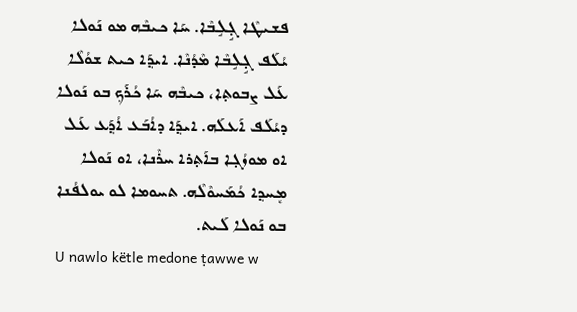ܦܫܝܛܶܐ ܓ݂ܱܠܱܒܶܐ. ܚܰܐ ܟܝܒܶܗ ܡܘ ܢܰܘܠܐ ܝܳܠܰܦ ܓ݂ܱܠܱܒܶܐ ܡܶܕܳܢܶܐ. ܐܝܕ݂ܰܐ ܟܝܬ ܫܘܳܠܶܐ ܥܰܠ ܨܒܘܬ݂ܐ، ܟܝܒܶܗ ܚܰܐ ܟܳܪܰܟ݂ ܒܘ ܢܰܘܠܐ ܕܝܳܠܰܦ ܐܰܥܠܰܗ. ܐܝܕ݂ܰܐ ܕܐܳܒܰܥ ܐܳܕ݂ܰܥ ܥܰܠ‌ ܐܘ ܡܘܙܳܓ݂ܐ ܒܐܰܬ݂ܪܐ ܚܪܶܢܐ، ܐܘ ܢܰܘܠܐ ܡܷܚܕ݂ܐ ܟܳܡܰܚܘܶܠܶܗ. ܬܚܘܡܐ ܠܘ ܝܘܠܦܳܢܐ ܒܘ ܢܰܘܠܐ ܠܰܝܬ.
U nawlo këtle medone ṭawwe w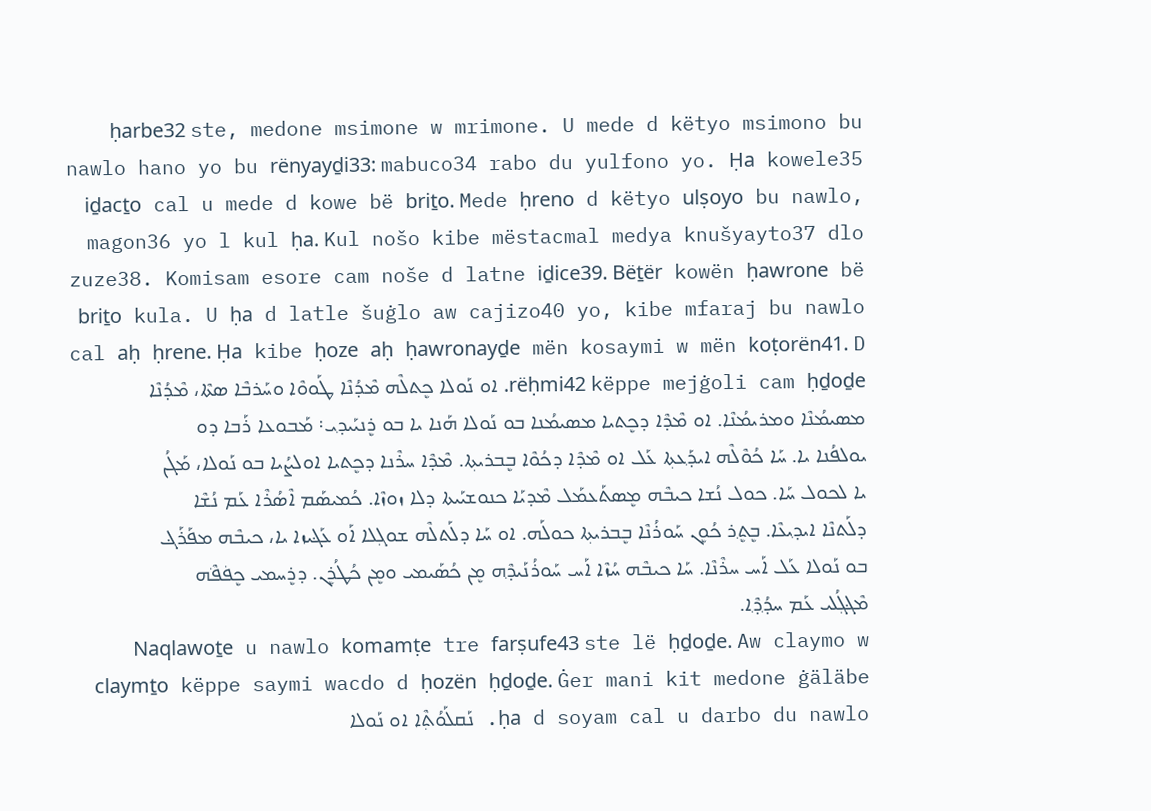ḥarbe32 ste, medone msimone w mrimone. U mede d këtyo msimono bu nawlo hano yo bu rënyayḏi33: mabuco34 rabo du yulfono yo. Ḥa kowele35 iḏacṯo cal u mede d kowe bë briṯo. Mede ḥreno d këtyo ulṣoyo bu nawlo, magon36 yo l kul ḥa. Kul nošo kibe mëstacmal medya knušyayto37 dlo zuze38. Komisam esore cam noše d latne iḏice39. Bëṯër kowën ḥawrone bë briṯo kula. U ḥa d latle šuġlo aw cajizo40 yo, kibe mfaraj bu nawlo cal aḥ ḥrene. Ḥa kibe ḥoze aḥ ḥawronayḏe mën kosaymi w mën koṭorën41. D rëḥmi42 këppe mejġoli cam ḥḏoḏe. ܐܘ ܢܰܘܠܐ ܟܷܬܠܶܗ ܡܶܕܳܢܶܐ ܛܰܘܘܶܐ ܘܚܰܪܒܶܐ ܣܬܶܐ، ܡܶܕܳܢܶܐ ܡܣܝܡܳܢܶܐ ܘܡܪܝܡܳܢܶܐ. ܐܘ ܡܶܕܶܐ ܕܟܷܬܝܐ ܡܣܝܡܳܢܐ ܒܘ ܢܰܘܠܐ ܗܰܢܐ ܝܐ ܒܘ ܪܷܢܝܰܝܕ݂ܝ܃ ܡܰܒܘܥܐ ܪܰܒܐ ܕܘ ܝܘܠܦܳܢܐ ܝܐ. ܚܰܐ ܟܳܘܶܠܶܗ ܐܝܕ݂ܰܥܬ݂ܐ ܥܰܠ‌ ܐܘ ܡܶܕܶܐ ܕܟܳܘܶܐ ܒܷܒܪܝܬ݂ܐ. ܡܶܕܶܐ ܚܪܶܢܐ ܕܟܷܬܝܐ ܐܘܠܨܳܝܐ ܒܘ ܢܰܘܠܐ، ܡܰܓܳܢ ܝܐ ܠܟܘܠ ܚܰܐ. ܟܘܠ ܢܳܫܐ ܟܝܒܶܗ ܡܷܣܬܰܥܡܰܠ ܡܶܕܝܰܐ ܟܢܘܫܝܰܝܬܐ ܕܠܐ ܙܘܙܶܐ. ܟܳܡܝܣܰܡ ܐܶܣܳܪܶܐ ܥܰܡ ܢܳܫܶܐ ܕܠܰܬܢܶܐ ܐܝܕ݂ܝܥܶܐ. ܒܷܬ݂ܷܪ ܟܳܘܷܢ ܚܰܘܪܳܢܶܐ ܒܷܒܪܝܬ݂ܐ ܟܘܠܰܗ. ܐܘ ܚܰܐ ܕܠܰܬܠܶܗ ܫܘܓ݂ܠܐ ܐܰܘ ܥܰܔܝܙܐ ܝܐ، ܟܝܒܶܗ ܡܦܰܪܰܔ ܒܘ ܢܰܘܠܐ ܥܰܠ ‌ܐܰܚ ܚܪܶܢܶܐ. ܚܰܐ ܟܝܒܶܗ ܚܳܙܶܐ ܐܰܚ ܚܰܘܪܳܢܰܝܕ݂ܶܗ ܡܷܢ ܟܳܣܰܝܡܝ ܘܡܷܢ ܟܳܛܳܪܷܢ. ܕܪܷܚܡܝ ܟܷܦ݁ܦ݁ܶܗ ܡܶܔܓ݂ܳܠܝ ܥܰܡ ܚܕ݂ܳܕ݂ܶܐ.
Naqlawoṯe u nawlo komamṭe tre farṣufe43 ste lë ḥḏoḏe. Aw claymo w claymṯo këppe saymi wacdo d ḥozën ḥḏoḏe. Ġer mani kit medone ġäläbe ḥa d soyam cal u darbo du nawlo. ܢܰܩܠܰܘܳܬ݂ܶܐ ܐܘ ܢܰܘܠܐ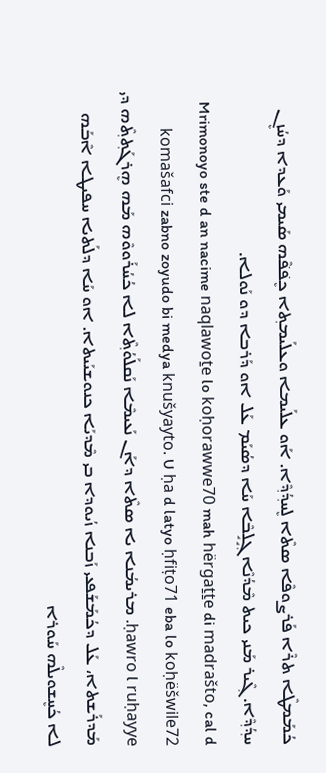ܟܳܡܰܡܛܶܐ ܬܪܶܐ ܦܰܪܨܘܦܶܐ ܣܬܶܐ ܠܷܚܕ݂ܳܕ݂ܶܐ. ܐܰܘ ܥܠܰܝܡܐ ܘܥܠܰܝܡܬ݂ܐ ܟܷܦ݁ܦ݁ܶܗ ܣܰܝܡܝ ܘܰܥܕܐ ܕܚܳܙܷܢ ܚܕ݂ܳܕ݂ܶܐ. ܓ݂ܶܝܪ ܡܰܢܝ ܟܝܬ ܡܶܕܳܢܶܐ ܓ݂ܱܠܱܒܶܐ ܚܰܐ ܕܣܳܝܰܡ ܥܰܠ ‌ܐܘ ܕܰܪܒܐ ܕܘ ܢܰܘܠܐ.
Mrimonoyo ste d an nacime naqlawoṯe lo koḥorawwe70 mah hërgaṯṯe di madrašto, cal d komašafci zabno zoyudo bi medya knušyayto. U ḥa d latyo ḥfiṭo71 eba lo koḥëšwile72 ḥawro l ruḥayye. ܡܪܝܡܳܢܐ ܝܐ ܣܬܶܐ ܕܐܰܢ ܢܰܥܝܡܶܐ ܢܰܩܠܰܘܳܬ݂ܶܐ ܠܐ ܟܳܚܳܪܰܘܘܶܗ ܡܰܗ ܗܷܪܓܰܬ݂ܬ݂ܶܗ ܕܝ ܡܰܕܪܰܫܬܐ، ܥܰܠ ܕܟܳܡܰܫܰܦܥܝ ܙܰܒܢܐ ܙܳܝܘܕܐ ܒܝ ܡܶܕܝܰܐ ܟܢܘܫܝܰܝܬܐ. ܐܘ ܚܰܐ ܕܠܰܬܝܐ ܚܦܝܛܐ ܐܶܒܰܗ ܠܐ ܟܳܚܷܫܘܝܠܶܗ ܚܰܘܪܐ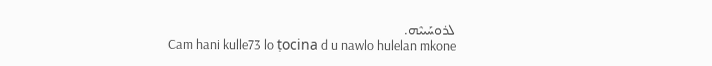ܠܪܘܚܰܝܝܶܗ.
Cam hani kulle73 lo ṭocina d u nawlo hulelan mkone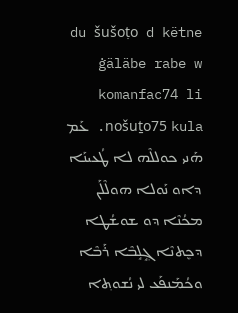du šušoṭo d këtne ġäläbe rabe w komanfac74 li nošuṯo75 kula. ܥܰܡ ܗܰܢܝ ܟܘܠܠܶܗ ܠܐ ܛܳܥܝܢܰܐ ܕܐܘ ܢܰܘܠܐ ܗܘܠܶܠܰܢ ܡܟܳܢܶܐ ܕܘ ܫܘܫܳܛܐ ܕܟܷܬܢܶܐ ܓ݂ܱܠܱܒܶܐ ܪܰܒܶܐ ܘܟܳܡܰܢܦܰܥ ܠܝ ܢܳܫܘܬ݂ܐ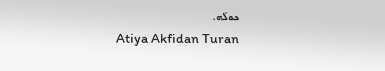ܟܘܠܰܗ.
Atiya Akfidan Turan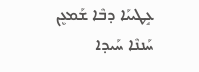ܥܱܛܝܝܰܐ ܕܒܶܐ ܫܰܡܥܷܢ ܚܰܢܢܶܐ ܚܰܝܕܐ